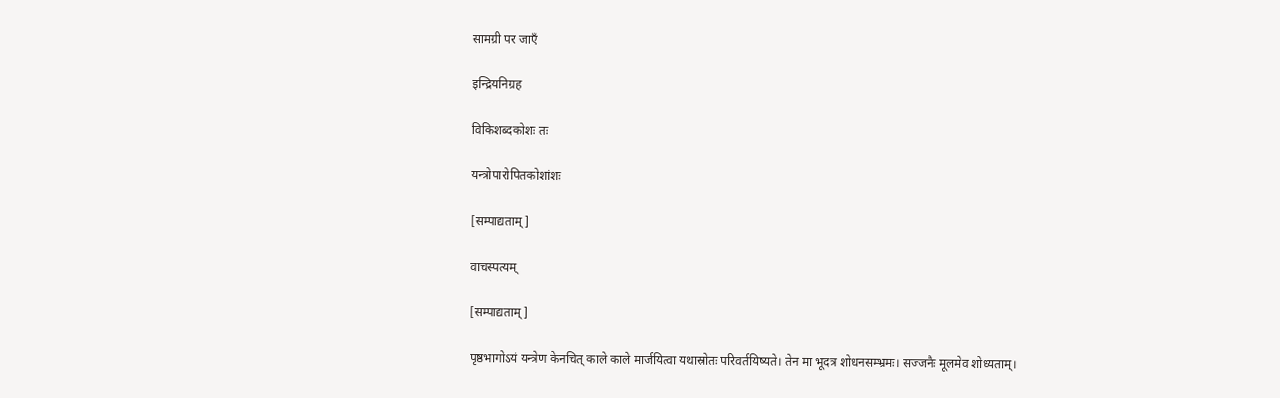सामग्री पर जाएँ

इन्द्रियनिग्रह

विकिशब्दकोशः तः

यन्त्रोपारोपितकोशांशः

[सम्पाद्यताम्]

वाचस्पत्यम्

[सम्पाद्यताम्]

पृष्ठभागोऽयं यन्त्रेण केनचित् काले काले मार्जयित्वा यथास्रोतः परिवर्तयिष्यते। तेन मा भूदत्र शोधनसम्भ्रमः। सज्जनैः मूलमेव शोध्यताम्।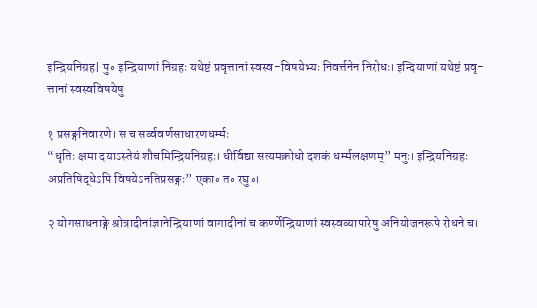इन्द्रियनिग्रह¦ पु॰ इन्द्रियाणां निग्रहः यथेष्टं प्रवृत्तानां स्वस्व-विषयेभ्यः निवर्त्तनेन निरोधः। इन्दियाणां यथेष्टं प्रवृ-त्तानां स्वस्वविषयेषु

१ प्रसङ्गनिवारणे। स च सर्व्ववर्णसाधारणधर्म्मः
“धृतिः क्षमा दयाऽस्तेयं शौचमिन्द्रियनिग्रहः। धीर्विद्या सत्यमक्रोधो दशकं धर्म्मलक्षणम्” मनुः। इन्द्रियनिग्रहः अप्रतिषिद्धेऽपि विषयेऽनतिप्रसङ्गः” एका॰ त॰ रघु॰।

२ योगसाधनाङ्गे श्रोत्रादीनांज्ञानेन्द्रियाणां वागादीनां च कर्ण्णेन्द्रियाणां स्वस्वव्यापारेषु अनियोजनरूपे रोधने च।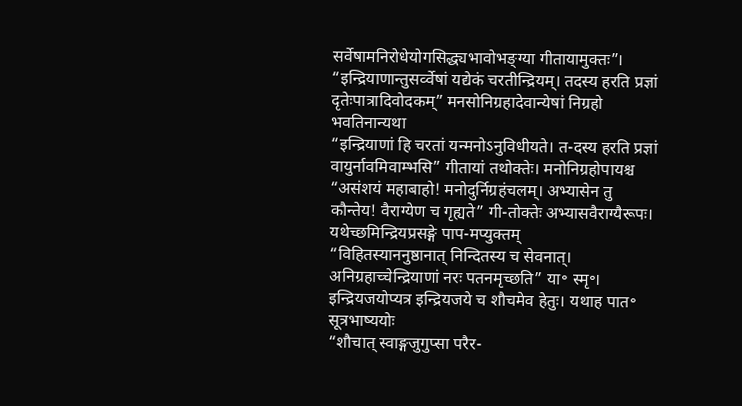सर्वेषामनिरोधेयोगसिद्ध्यभावोभङ्ग्या गीतायामुक्तः”।
“इन्द्रियाणान्तुसर्व्वेषां यद्येकं चरतीन्द्रियम्। तदस्य हरति प्रज्ञां दृतेःपात्रादिवोदकम्” मनसोनिग्रहादेवान्येषां निग्रहो भवतिनान्यथा
“इन्द्रियाणां हि चरतां यन्मनोऽनुविधीयते। त-दस्य हरति प्रज्ञां वायुर्नावमिवाम्भसि” गीतायां तथोक्तेः। मनोनिग्रहोपायश्च
“असंशयं महाबाहो! मनोदुर्निग्रहंचलम्। अभ्यासेन तु कौन्तेय! वैराग्येण च गृह्यते” गी-तोक्तेः अभ्यासवैराग्यैरूपः। यथेच्छमिन्द्रियप्रसङ्गे पाप-मप्युक्तम्
“विहितस्याननुष्ठानात् निन्दितस्य च सेवनात्। अनिग्रहाच्चेन्द्रियाणां नरः पतनमृच्छति” या॰ स्मृ॰। इन्द्रियजयोप्यत्र इन्द्रियजये च शौचमेव हेतुः। यथाह पात॰ सूत्रभाष्ययोः
“शौचात् स्वाङ्गजुगुप्सा परैर-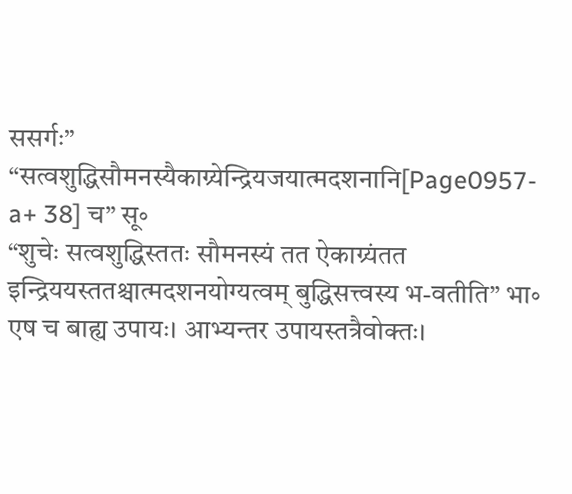ससर्गः”
“सत्वशुद्धिसौमनस्यैकाग्र्येन्द्रियजयात्मदशनानि[Page0957-a+ 38] च” सू॰
“शुचेः सत्वशुद्धिस्ततः सौमनस्यं तत ऐकाग्र्यंतत इन्द्रिययस्ततश्चात्मदशनयोग्यत्वम् बुद्धिसत्त्वस्य भ-वतीति” भा॰ एष च बाह्य उपायः। आभ्यन्तर उपायस्तत्रैवोक्तः।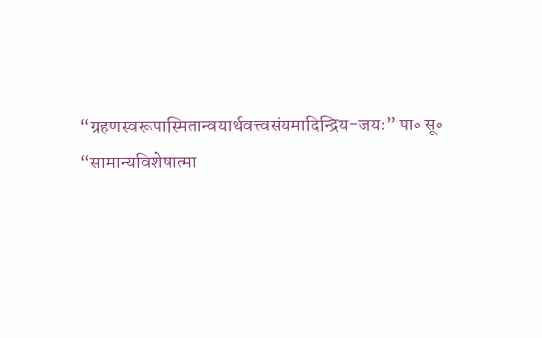“ग्रहणस्वरूपास्मितान्वयार्थवत्त्वसंयमादिन्द्रिय-जयः” पा॰ सू॰
“सामान्यविशेषात्मा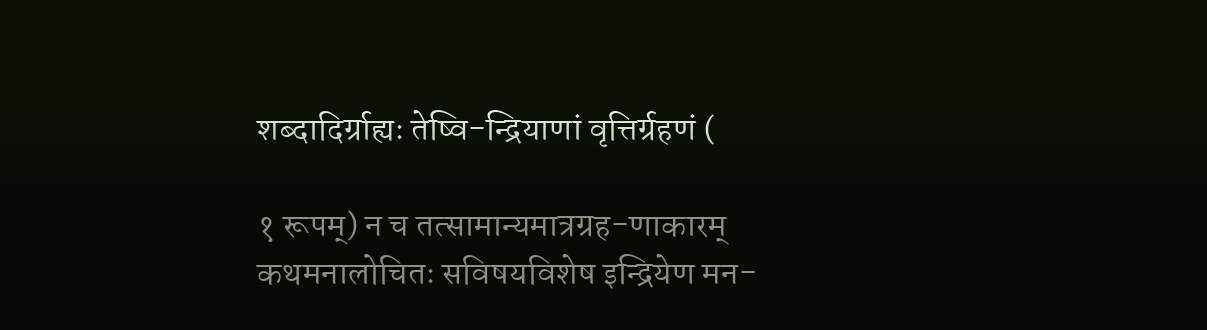शब्दादिर्ग्राह्यः तेष्वि-न्द्रियाणां वृत्तिर्ग्रहणं (

१ रूपम्) न च तत्सामान्यमात्रग्रह-णाकारम् कथमनालोचितः सविषयविशेष इन्द्रियेण मन-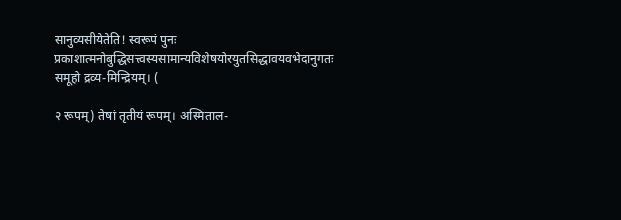सानुव्यसीयेतेति! स्वरूपं पुनः प्रकाशात्मनोबुद्धिसत्त्वस्यसामान्यविशेषयोरयुतसिद्धावयवभेदानुगतः समूहो द्रव्य-मिन्द्रियम्। (

२ रूपम्) तेषां तृतीयं रूपम्। अस्मिताल-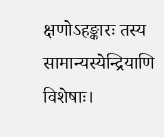क्षणोऽहङ्कारः तस्य सामान्यस्येन्द्रियाणि विशेषाः।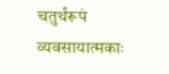चतुर्थंरूपं व्यवसायात्मकाः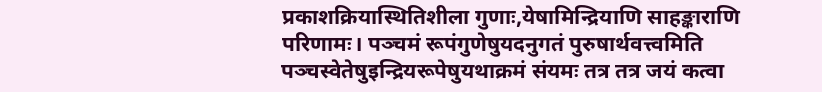प्रकाशक्रियास्थितिशीला गुणाः,येषामिन्द्रियाणि साहङ्काराणि परिणामः। पञ्चमं रूपंगुणेषुयदनुगतं पुरुषार्थवत्त्वमिति पञ्चस्वेतेषुइन्द्रियरूपेषुयथाक्रमं संयमः तत्र तत्र जयं कत्वा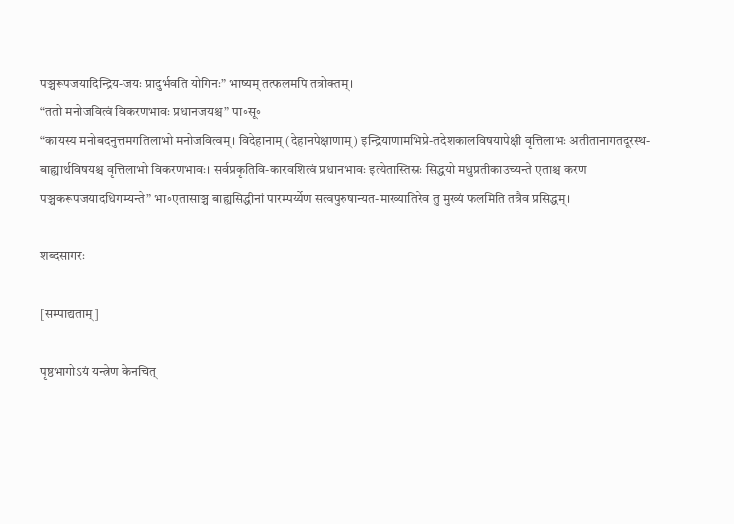पञ्चरूपजयादिन्द्रिय-जयः प्रादुर्भवति योगिनः” भाष्यम् तत्फलमपि तत्रोक्तम्।
“ततो मनोजवित्वं विकरणभावः प्रधानजयश्च” पा॰सू॰
“कायस्य मनोबदनुत्तमगतिलाभो मनोजवित्वम्। विदेहानाम् (देहानपेक्षाणाम्) इन्द्रियाणामभिप्रे-तदेशकालविषयापेक्षी वृत्तिलाभः अतीतानागतदूरस्थ-बाह्यार्थविषयश्च वृत्तिलाभो विकरणभावः। सर्वप्रकृतिवि-कारवशित्वं प्रधानभावः इत्येतास्तिस्रः सिद्धयो मधुप्रतीकाउच्यन्ते एताश्च करण पञ्चकरूपजयादधिगम्यन्ते” भा॰एतासाञ्च बाह्यसिद्धीनां पारम्पर्य्येण सत्वपुरुषान्यत-माख्यातिरेव तु मुख्यं फलमिति तत्रैव प्रसिद्धम्।

शब्दसागरः

[सम्पाद्यताम्]

पृष्ठभागोऽयं यन्त्रेण केनचित्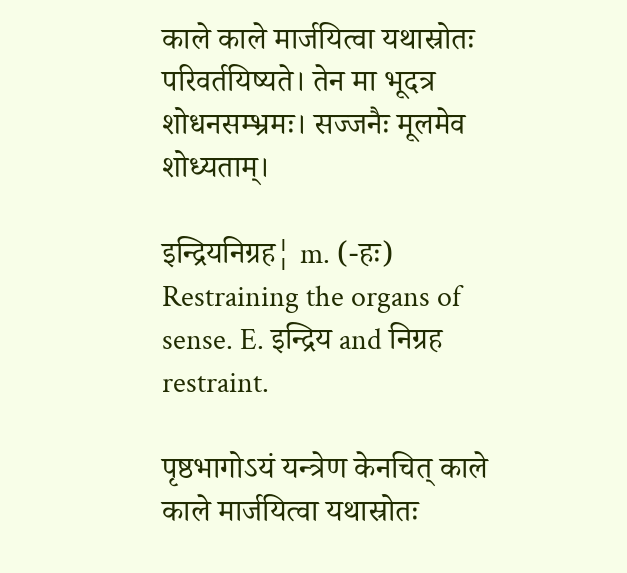काले काले मार्जयित्वा यथास्रोतः परिवर्तयिष्यते। तेन मा भूदत्र शोधनसम्भ्रमः। सज्जनैः मूलमेव शोध्यताम्।

इन्द्रियनिग्रह¦ m. (-हः) Restraining the organs of sense. E. इन्द्रिय and निग्रह restraint.

पृष्ठभागोऽयं यन्त्रेण केनचित् काले काले मार्जयित्वा यथास्रोतः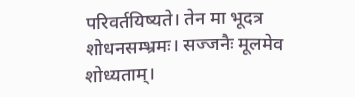परिवर्तयिष्यते। तेन मा भूदत्र शोधनसम्भ्रमः। सज्जनैः मूलमेव शोध्यताम्।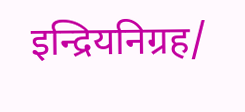इन्द्रियनिग्रह/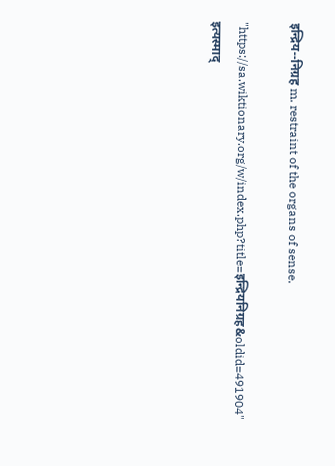इन्द्रिय--निग्रह m. restraint of the organs of sense.

"https://sa.wiktionary.org/w/index.php?title=इन्द्रियनिग्रह&oldid=491904" इत्यस्माद्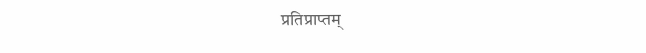प्रतिप्राप्तम्